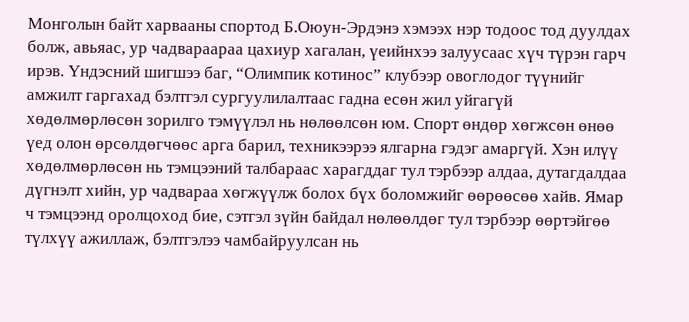Монголын байт харвааны спортод Б.Оюун-Эрдэнэ хэмээх нэр тодоос тод дуулдах болж, авьяас, ур чадвараараа цахиур хагалан, үеийнхээ залуусаас хүч түрэн гарч ирэв. Үндэсний шигшээ баг, “Олимпик котинос” клубээр овоглодог түүнийг амжилт гаргахад бэлтгэл сургуулилалтаас гадна есөн жил уйгагүй хөдөлмөрлөсөн зорилго тэмүүлэл нь нөлөөлсөн юм. Спорт өндөр хөгжсөн өнөө үед олон өрсөлдөгчөөс арга барил, техникээрээ ялгарна гэдэг амаргүй. Хэн илүү хөдөлмөрлөсөн нь тэмцээний талбараас харагддаг тул тэрбээр алдаа, дутагдалдаа дүгнэлт хийн, ур чадвараа хөгжүүлж болох бүх боломжийг өөрөөсөө хайв. Ямар ч тэмцээнд оролцоход бие, сэтгэл зүйн байдал нөлөөлдөг тул тэрбээр өөртэйгөө түлхүү ажиллаж, бэлтгэлээ чамбайруулсан нь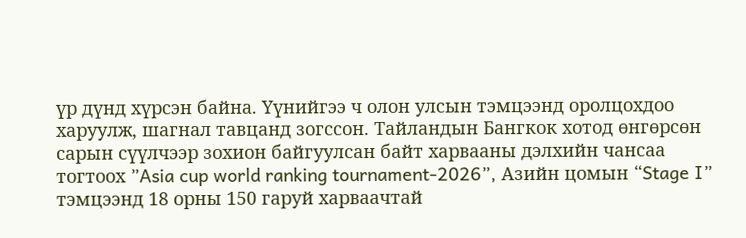үр дүнд хүрсэн байна. Үүнийгээ ч олон улсын тэмцээнд оролцохдоо харуулж, шагнал тавцанд зогссон. Тайландын Бангкок хотод өнгөрсөн сарын сүүлчээр зохион байгуулсан байт харвааны дэлхийн чансаа тогтоох ”Asia cup world ranking tournament-2026”, Азийн цомын “Stage I” тэмцээнд 18 орны 150 гаруй харваачтай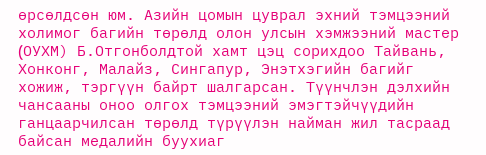өрсөлдсөн юм. Азийн цомын цуврал эхний тэмцээний холимог багийн төрөлд олон улсын хэмжээний мастер (OУХМ) Б.Отгонболдтой хамт цэц сорихдоо Тайвань, Хонконг, Малайз, Сингапур, Энэтхэгийн багийг хожиж, тэргүүн байрт шалгарсан. Түүнчлэн дэлхийн чансааны оноо олгох тэмцээний эмэгтэйчүүдийн ганцаарчилсан төрөлд түрүүлэн найман жил тасраад байсан медалийн буухиаг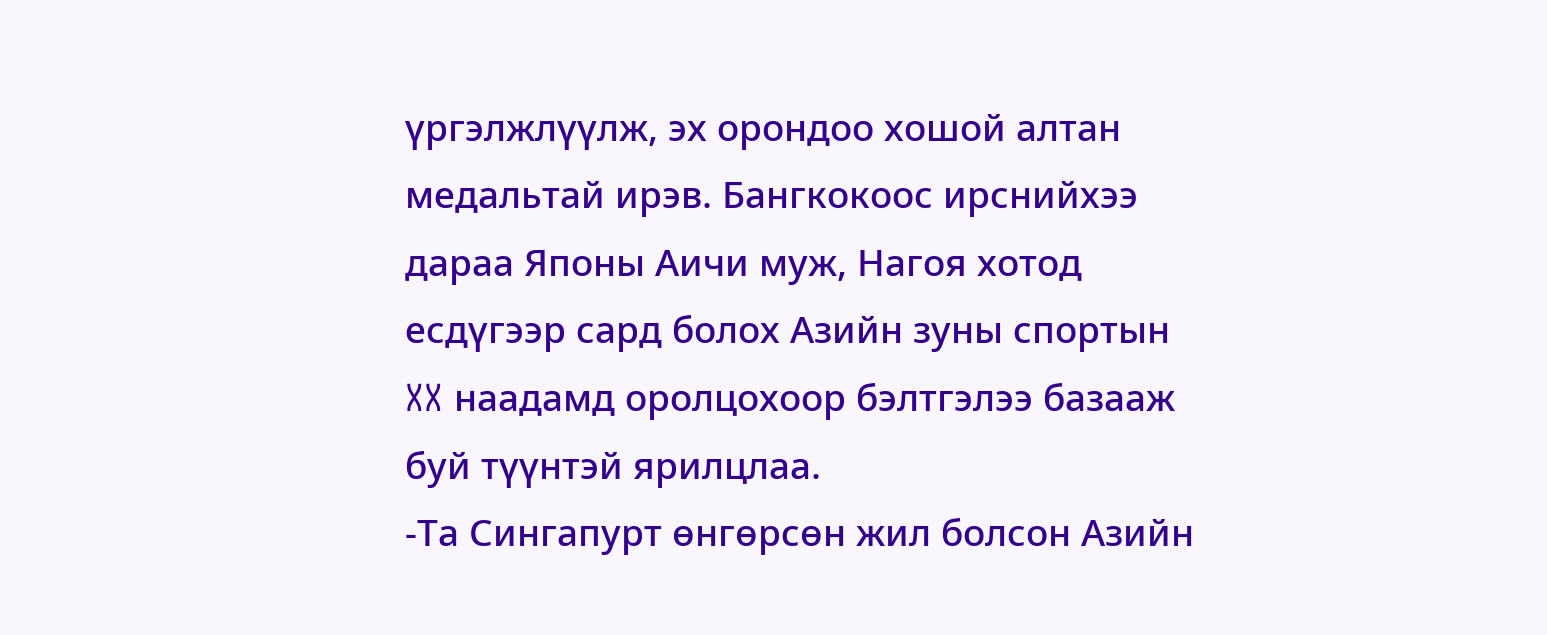үргэлжлүүлж, эх орондоо хошой алтан медальтай ирэв. Бангкокоос ирснийхээ дараа Японы Аичи муж, Нагоя хотод есдүгээр сард болох Азийн зуны спортын XX наадамд оролцохоор бэлтгэлээ базааж буй түүнтэй ярилцлаа.
-Та Сингапурт өнгөрсөн жил болсон Азийн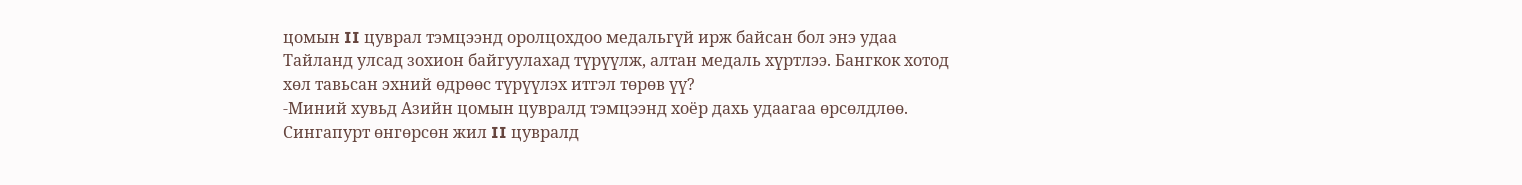цомын II цуврал тэмцээнд оролцохдоо медальгүй ирж байсан бол энэ удаа Тайланд улсад зохион байгуулахад түрүүлж, алтан медаль хүртлээ. Бангкок хотод хөл тавьсан эхний өдрөөс түрүүлэх итгэл төрөв үү?
-Миний хувьд Азийн цомын цувралд тэмцээнд хоёр дахь удаагаа өрсөлдлөө. Сингапурт өнгөрсөн жил II цувралд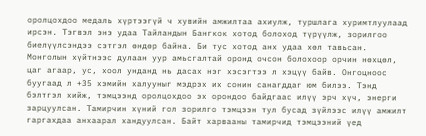оролцохдоо медаль хүртээгүй ч хувийн амжилтаа ахиулж, туршлага хуримтлуулаад ирсэн. Тэгвэл энэ удаа Тайландын Бангкок хотод болоход түрүүлж, зорилгоо биелүүлсэндээ сэтгэл өндөр байна. Би тус хотод анх удаа хөл тавьсан. Монголын хүйтнээс дулаан уур амьсгалтай оронд очсон болохоор орчин нөхцөл, цаг агаар, ус, хоол унданд нь дасах нэг хэсэгтээ л хэцүү байв. Онгоцноос буугаад л +35 хэмийн халууныг мэдрэх их сонин санагддаг юм билээ. Тэнд бэлтгэл хийж, тэмцээнд оролцохдоо эх орондоо байдгаас илүү эрч хүч, энерги зарцуулсан. Тамирчин хүний гол зорилго тэмцээн тул бусад зүйлээс илүү амжилт гаргахдаа анхаарал хандуулсан. Байт харвааны тамирчид тэмцээний үед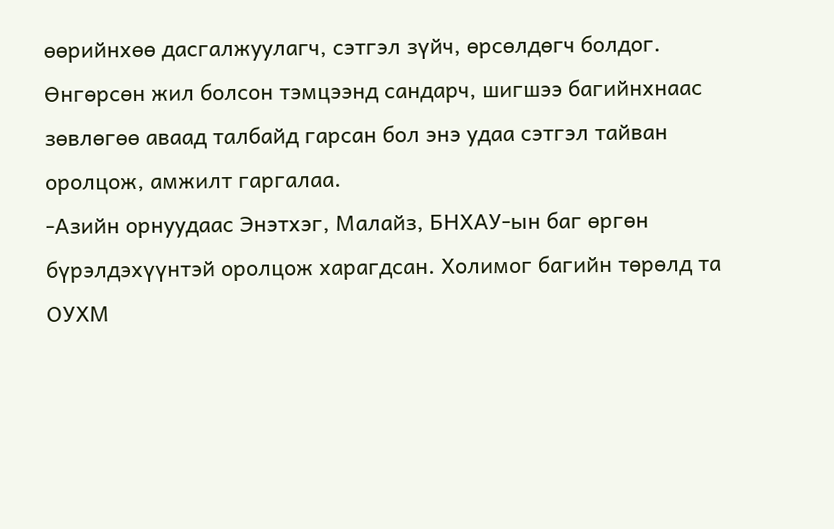өөрийнхөө дасгалжуулагч, сэтгэл зүйч, өрсөлдөгч болдог. Өнгөрсөн жил болсон тэмцээнд сандарч, шигшээ багийнхнаас зөвлөгөө аваад талбайд гарсан бол энэ удаа сэтгэл тайван оролцож, амжилт гаргалаа.
-Азийн орнуудаас Энэтхэг, Малайз, БНХАУ-ын баг өргөн бүрэлдэхүүнтэй оролцож харагдсан. Холимог багийн төрөлд та ОУХМ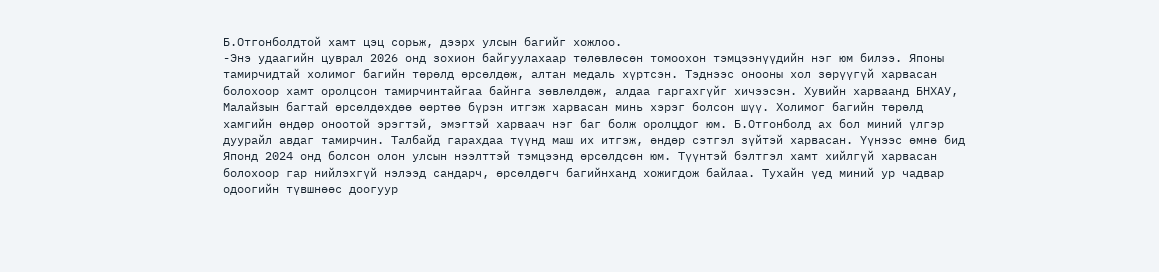Б.Отгонболдтой хамт цэц сорьж, дээрх улсын багийг хожлоо.
-Энэ удаагийн цуврал 2026 онд зохион байгуулахаар төлөвлөсөн томоохон тэмцээнүүдийн нэг юм билээ. Японы тамирчидтай холимог багийн төрөлд өрсөлдөж, алтан медаль хүртсэн. Тэднээс онооны хол зөрүүгүй харвасан болохоор хамт оролцсон тамирчинтайгаа байнга зөвлөлдөж, алдаа гаргахгүйг хичээсэн. Хувийн харваанд БНХАУ, Малайзын багтай өрсөлдөхдөө өөртөө бүрэн итгэж харвасан минь хэрэг болсон шүү. Холимог багийн төрөлд хамгийн өндөр оноотой эрэгтэй, эмэгтэй харваач нэг баг болж оролцдог юм. Б.Отгонболд ах бол миний үлгэр дуурайл авдаг тамирчин. Талбайд гарахдаа түүнд маш их итгэж, өндөр сэтгэл зүйтэй харвасан. Үүнээс өмнө бид Японд 2024 онд болсон олон улсын нээлттэй тэмцээнд өрсөлдсөн юм. Түүнтэй бэлтгэл хамт хийлгүй харвасан болохоор гар нийлэхгүй нэлээд сандарч, өрсөлдөгч багийнханд хожигдож байлаа. Тухайн үед миний ур чадвар одоогийн түвшнөөс доогуур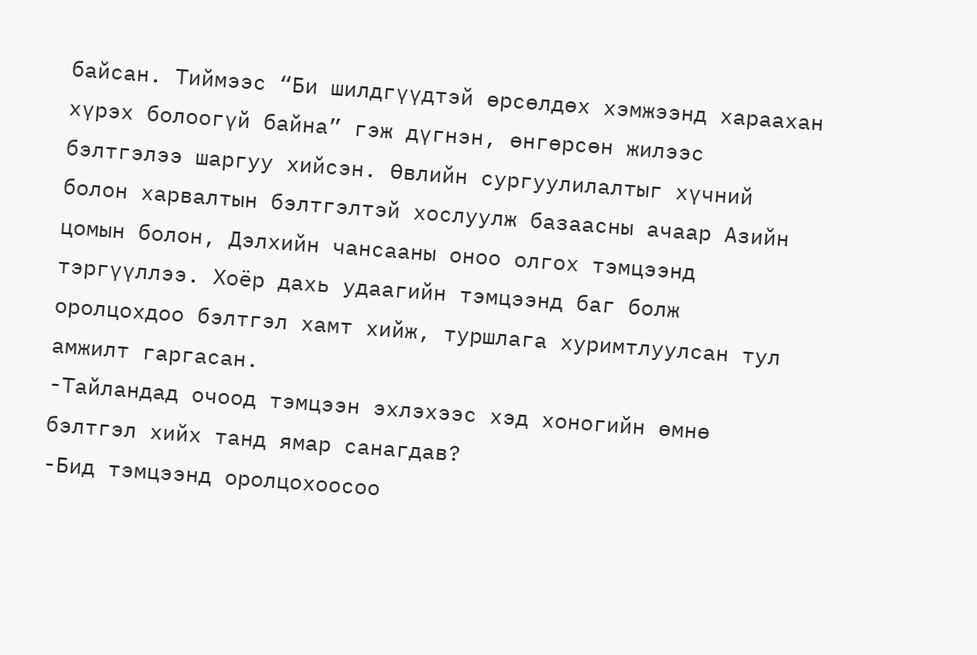байсан. Тиймээс “Би шилдгүүдтэй өрсөлдөх хэмжээнд хараахан хүрэх болоогүй байна” гэж дүгнэн, өнгөрсөн жилээс бэлтгэлээ шаргуу хийсэн. Өвлийн сургуулилалтыг хүчний болон харвалтын бэлтгэлтэй хослуулж базаасны ачаар Азийн цомын болон, Дэлхийн чансааны оноо олгох тэмцээнд тэргүүллээ. Хоёр дахь удаагийн тэмцээнд баг болж оролцохдоо бэлтгэл хамт хийж, туршлага хуримтлуулсан тул амжилт гаргасан.
-Тайландад очоод тэмцээн эхлэхээс хэд хоногийн өмнө бэлтгэл хийх танд ямар санагдав?
-Бид тэмцээнд оролцохоосоо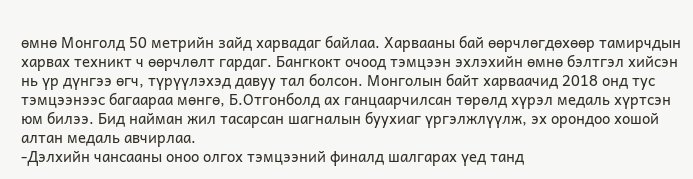өмнө Монголд 50 метрийн зайд харвадаг байлаа. Харвааны бай өөрчлөгдөхөөр тамирчдын харвах техникт ч өөрчлөлт гардаг. Бангкокт очоод тэмцээн эхлэхийн өмнө бэлтгэл хийсэн нь үр дүнгээ өгч, түрүүлэхэд давуу тал болсон. Монголын байт харваачид 2018 онд тус тэмцээнээс багаараа мөнгө, Б.Отгонболд ах ганцаарчилсан төрөлд хүрэл медаль хүртсэн юм билээ. Бид найман жил тасарсан шагналын буухиаг үргэлжлүүлж, эх орондоо хошой алтан медаль авчирлаа.
-Дэлхийн чансааны оноо олгох тэмцээний финалд шалгарах үед танд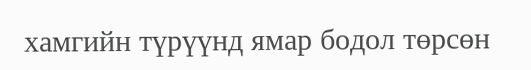хамгийн түрүүнд ямар бодол төрсөн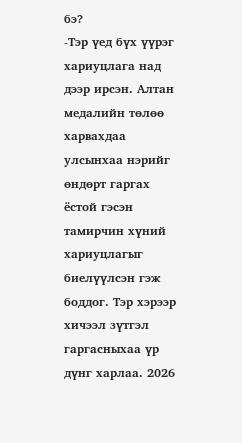бэ?
-Тэр үед бүх үүрэг хариуцлага над дээр ирсэн. Алтан медалийн төлөө харвахдаа улсынхаа нэрийг өндөрт гаргах ёстой гэсэн тамирчин хүний хариуцлагыг биелүүлсэн гэж боддог. Тэр хэрээр хичээл зүтгэл гаргасныхаа үр дүнг харлаа. 2026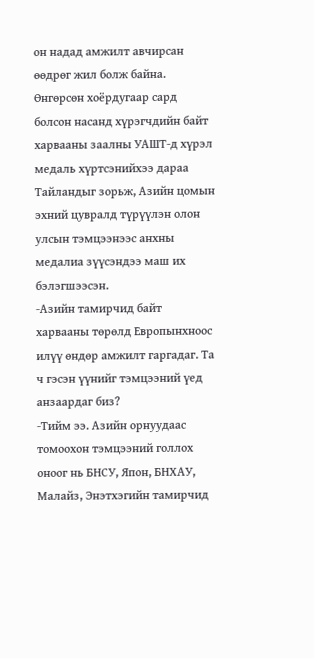он надад амжилт авчирсан өөдрөг жил болж байна. Өнгөрсөн хоёрдугаар сард болсон насанд хүрэгчдийн байт харвааны заалны УАШТ-д хүрэл медаль хүртсэнийхээ дараа Тайландыг зорьж, Азийн цомын эхний цувралд түрүүлэн олон улсын тэмцээнээс анхны медалиа зүүсэндээ маш их бэлэгшээсэн.
-Азийн тамирчид байт харвааны төрөлд Европынхноос илүү өндөр амжилт гаргадаг. Та ч гэсэн үүнийг тэмцээний үед анзаардаг биз?
-Тийм ээ. Азийн орнуудаас томоохон тэмцээний голлох оноог нь БНСУ, Япон, БНХАУ, Малайз, Энэтхэгийн тамирчид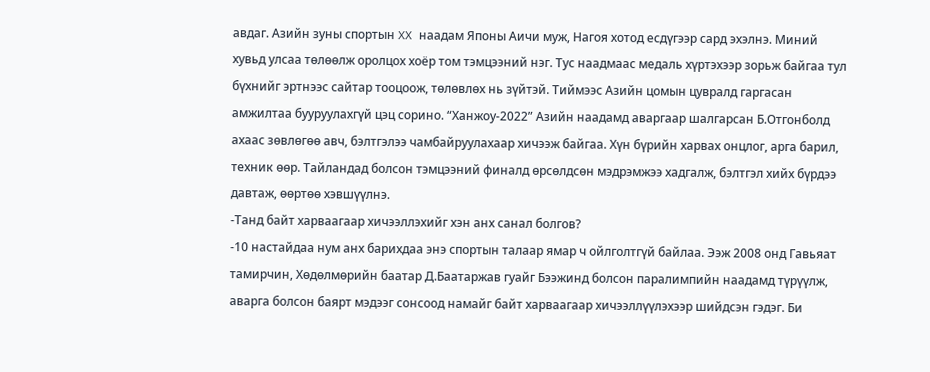авдаг. Азийн зуны спортын XX наадам Японы Аичи муж, Нагоя хотод есдүгээр сард эхэлнэ. Миний хувьд улсаа төлөөлж оролцох хоёр том тэмцээний нэг. Тус наадмаас медаль хүртэхээр зорьж байгаа тул бүхнийг эртнээс сайтар тооцоож, төлөвлөх нь зүйтэй. Тиймээс Азийн цомын цувралд гаргасан амжилтаа бууруулахгүй цэц сорино. “Ханжоу-2022” Азийн наадамд аваргаар шалгарсан Б.Отгонболд ахаас зөвлөгөө авч, бэлтгэлээ чамбайруулахаар хичээж байгаа. Хүн бүрийн харвах онцлог, арга барил, техник өөр. Тайландад болсон тэмцээний финалд өрсөлдсөн мэдрэмжээ хадгалж, бэлтгэл хийх бүрдээ давтаж, өөртөө хэвшүүлнэ.
-Танд байт харваагаар хичээллэхийг хэн анх санал болгов?
-10 настайдаа нум анх барихдаа энэ спортын талаар ямар ч ойлголтгүй байлаа. Ээж 2008 онд Гавьяат тамирчин, Хөдөлмөрийн баатар Д.Баатаржав гуайг Бээжинд болсон паралимпийн наадамд түрүүлж, аварга болсон баярт мэдээг сонсоод намайг байт харваагаар хичээллүүлэхээр шийдсэн гэдэг. Би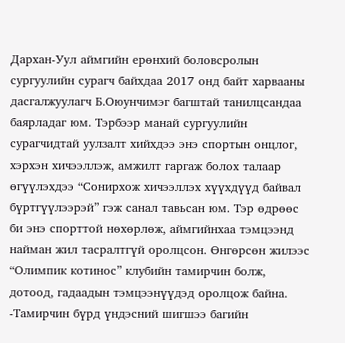Дархан-Уул аймгийн ерөнхий боловсролын сургуулийн сурагч байхдаа 2017 онд байт харвааны дасгалжуулагч Б.Оюунчимэг багштай танилцсандаа баярладаг юм. Тэрбээр манай сургуулийн сурагчидтай уулзалт хийхдээ энэ спортын онцлог, хэрхэн хичээллэж, амжилт гаргаж болох талаар өгүүлэхдээ “Сонирхож хичээллэх хүүхдүүд байвал бүртгүүлээрэй” гэж санал тавьсан юм. Тэр өдрөөс би энэ спорттой нөхөрлөж, аймгийнхаа тэмцээнд найман жил тасралтгүй оролцсон. Өнгөрсөн жилээс “Олимпик котинос” клубийн тамирчин болж, дотоод, гадаадын тэмцээнүүдэд оролцож байна.
-Тамирчин бүрд үндэсний шигшээ багийн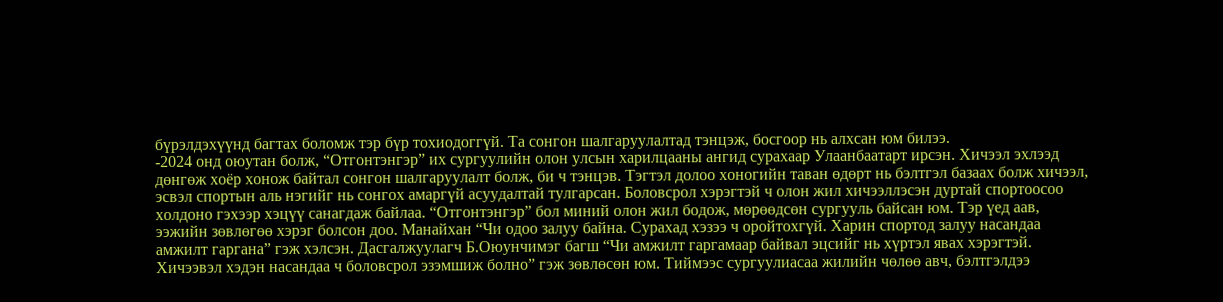бүрэлдэхүүнд багтах боломж тэр бүр тохиодоггүй. Та сонгон шалгаруулалтад тэнцэж, босгоор нь алхсан юм билээ.
-2024 онд оюутан болж, “Отгонтэнгэр” их сургуулийн олон улсын харилцааны ангид сурахаар Улаанбаатарт ирсэн. Хичээл эхлээд дөнгөж хоёр хонож байтал сонгон шалгаруулалт болж, би ч тэнцэв. Тэгтэл долоо хоногийн таван өдөрт нь бэлтгэл базаах болж хичээл, эсвэл спортын аль нэгийг нь сонгох амаргүй асуудалтай тулгарсан. Боловсрол хэрэгтэй ч олон жил хичээллэсэн дуртай спортоосоо холдоно гэхээр хэцүү санагдаж байлаа. “Отгонтэнгэр” бол миний олон жил бодож, мөрөөдсөн сургууль байсан юм. Тэр үед аав, ээжийн зөвлөгөө хэрэг болсон доо. Манайхан “Чи одоо залуу байна. Сурахад хэзээ ч оройтохгүй. Харин спортод залуу насандаа амжилт гаргана” гэж хэлсэн. Дасгалжуулагч Б.Оюунчимэг багш “Чи амжилт гаргамаар байвал эцсийг нь хүртэл явах хэрэгтэй. Хичээвэл хэдэн насандаа ч боловсрол эзэмшиж болно” гэж зөвлөсөн юм. Тиймээс сургуулиасаа жилийн чөлөө авч, бэлтгэлдээ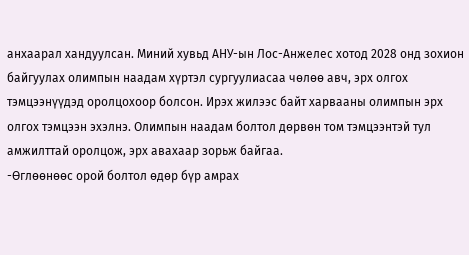анхаарал хандуулсан. Миний хувьд АНУ-ын Лос-Анжелес хотод 2028 онд зохион байгуулах олимпын наадам хүртэл сургуулиасаа чөлөө авч, эрх олгох тэмцээнүүдэд оролцохоор болсон. Ирэх жилээс байт харвааны олимпын эрх олгох тэмцээн эхэлнэ. Олимпын наадам болтол дөрвөн том тэмцээнтэй тул амжилттай оролцож, эрх авахаар зорьж байгаа.
-Өглөөнөөс орой болтол өдөр бүр амрах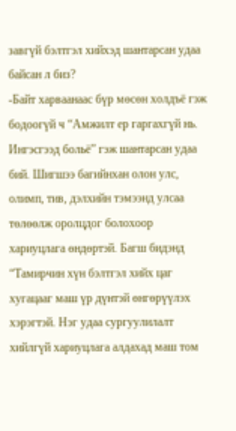завгүй бэлтгэл хийхэд шантарсан удаа байсан л биз?
-Байт харваанаас бүр мөсөн холдъё гэж бодоогүй ч “Амжилт ер гаргахгүй нь. Ингэсгээд больё” гэж шантарсан удаа бий. Шигшээ багийнхан олон улс, олимп, тив, дэлхийн тэмээнд улсаа төлөөлж оролцдог болохоор хариуцлага өндөртэй. Багш бидэнд “Тамирчин хүн бэлтгэл хийх цаг хугацааг маш үр дүнтэй өнгөрүүлэх хэрэгтэй. Нэг удаа сургуулилалт хийлгүй хариуцлага алдахад маш том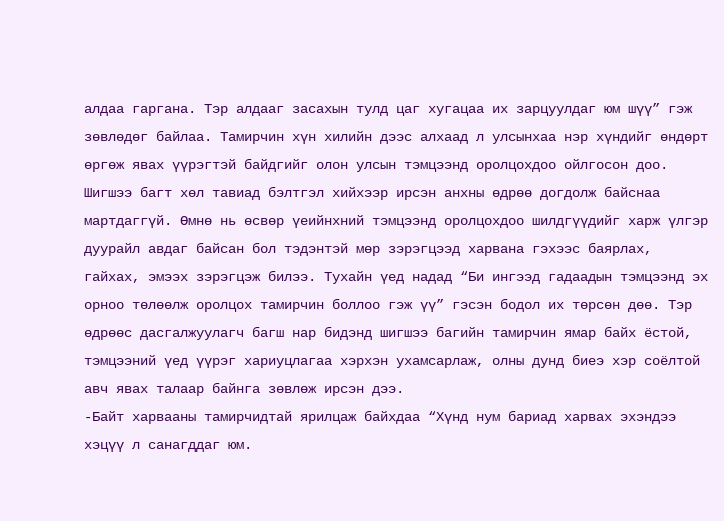алдаа гаргана. Тэр алдааг засахын тулд цаг хугацаа их зарцуулдаг юм шүү” гэж зөвлөдөг байлаа. Тамирчин хүн хилийн дээс алхаад л улсынхаа нэр хүндийг өндөрт өргөж явах үүрэгтэй байдгийг олон улсын тэмцээнд оролцохдоо ойлгосон доо. Шигшээ багт хөл тавиад бэлтгэл хийхээр ирсэн анхны өдрөө догдолж байснаа мартдаггүй. Өмнө нь өсвөр үеийнхний тэмцээнд оролцохдоо шилдгүүдийг харж үлгэр дуурайл авдаг байсан бол тэдэнтэй мөр зэрэгцээд харвана гэхээс баярлах, гайхах, эмээх зэрэгцэж билээ. Тухайн үед надад “Би ингээд гадаадын тэмцээнд эх орноо төлөөлж оролцох тамирчин боллоо гэж үү” гэсэн бодол их төрсөн дөө. Тэр өдрөөс дасгалжуулагч багш нар бидэнд шигшээ багийн тамирчин ямар байх ёстой, тэмцээний үед үүрэг хариуцлагаа хэрхэн ухамсарлаж, олны дунд биеэ хэр соёлтой авч явах талаар байнга зөвлөж ирсэн дээ.
-Байт харвааны тамирчидтай ярилцаж байхдаа “Хүнд нум бариад харвах эхэндээ хэцүү л санагддаг юм.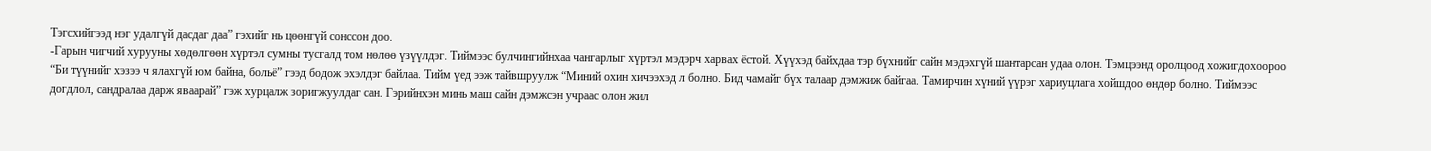Тэгсхийгээд нэг удалгүй дасдаг даа” гэхийг нь цөөнгүй сонссон доо.
-Гарын чигчий хурууны хөдөлгөөн хүртэл сумны тусгалд том нөлөө үзүүлдэг. Тиймээс булчингийнхаа чангарлыг хүртэл мэдэрч харвах ёстой. Хүүхэд байхдаа тэр бүхнийг сайн мэдэхгүй шантарсан удаа олон. Тэмцээнд оролцоод хожигдохоороо “Би түүнийг хэзээ ч ялахгүй юм байна, больё” гээд бодож эхэлдэг байлаа. Тийм үед ээж тайвшруулж “Миний охин хичээхэд л болно. Бид чамайг бүх талаар дэмжиж байгаа. Тамирчин хүний үүрэг хариуцлага хойшдоо өндөр болно. Тиймээс догдлол, сандралаа дарж яваарай” гэж хурцалж зоригжуулдаг сан. Гэрийнхэн минь маш сайн дэмжсэн учраас олон жил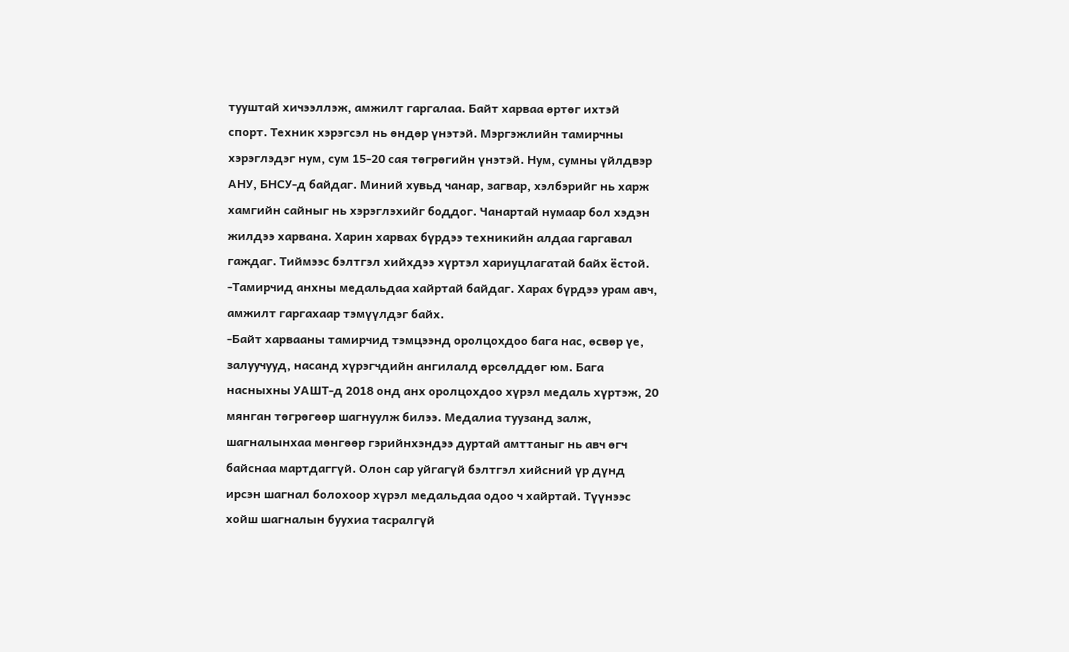тууштай хичээллэж, амжилт гаргалаа. Байт харваа өртөг ихтэй спорт. Техник хэрэгсэл нь өндөр үнэтэй. Мэргэжлийн тамирчны хэрэглэдэг нум, сум 15-20 сая төгрөгийн үнэтэй. Нум, сумны үйлдвэр АНУ, БНСУ-д байдаг. Миний хувьд чанар, загвар, хэлбэрийг нь харж хамгийн сайныг нь хэрэглэхийг боддог. Чанартай нумаар бол хэдэн жилдээ харвана. Харин харвах бүрдээ техникийн алдаа гаргавал гаждаг. Тиймээс бэлтгэл хийхдээ хүртэл хариуцлагатай байх ёстой.
-Тамирчид анхны медальдаа хайртай байдаг. Харах бүрдээ урам авч, амжилт гаргахаар тэмүүлдэг байх.
-Байт харвааны тамирчид тэмцээнд оролцохдоо бага нас, өсвөр үе, залуучууд, насанд хүрэгчдийн ангилалд өрсөлддөг юм. Бага насныхны УАШТ-д 2018 онд анх оролцохдоо хүрэл медаль хүртэж, 20 мянган төгрөгөөр шагнуулж билээ. Медалиа туузанд залж, шагналынхаа мөнгөөр гэрийнхэндээ дуртай амттаныг нь авч өгч байснаа мартдаггүй. Олон сар уйгагүй бэлтгэл хийсний үр дүнд ирсэн шагнал болохоор хүрэл медальдаа одоо ч хайртай. Түүнээс хойш шагналын буухиа тасралгүй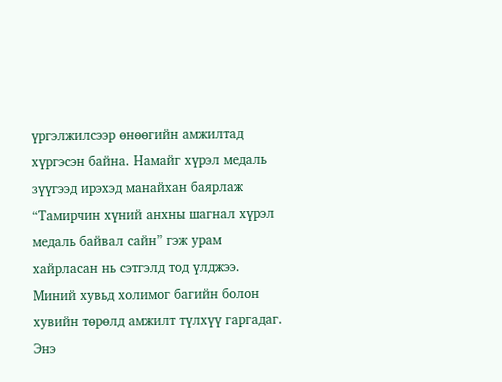үргэлжилсээр өнөөгийн амжилтад хүргэсэн байна. Намайг хүрэл медаль зүүгээд ирэхэд манайхан баярлаж “Тамирчин хүний анхны шагнал хүрэл медаль байвал сайн” гэж урам хайрласан нь сэтгэлд тод үлджээ. Миний хувьд холимог багийн болон хувийн төрөлд амжилт түлхүү гаргадаг. Энэ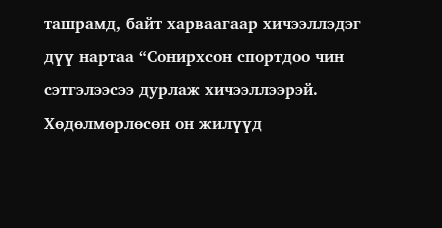ташрамд, байт харваагаар хичээллэдэг дүү нартаа “Сонирхсон спортдоо чин сэтгэлээсээ дурлаж хичээллээрэй. Хөдөлмөрлөсөн он жилүүд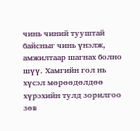чинь чиний тууштай байсныг чинь үнэлж, амжилтаар шагнах болно шүү. Хамгийн гол нь хүсэл мөрөөдөлдөө хүрэхийн тулд зорилгоо зөв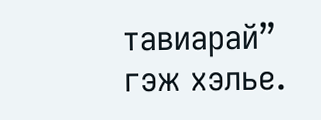тавиарай” гэж хэлье.